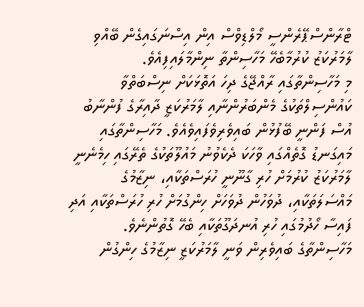ޓްރާންސްޕޭރެންސީ މޯލްޑިވްސް އިން އިސްނަގައިގެން ބޭއްވި ލާމަރުކަޒު ކުރުމާބެހޭ މަހާސިންތާ ނިންމާލައިފިއެވެ.
މި މަހާސިންތާގައި ރާއްޖޭގެ ދިހަ އަތޮޅަކަށް ނިސްބަތްވާ ކައުންސިލްތަކުގެ މެންބަރުންނާއި ލާމަރުކަޒީ ދާއިރާގެ ފުންނާބު އުސް ފަންނީ ބޭފުޅުން ބައިވެރިވެފައިވެއެވެ. މަހާސިންތާގައި މައިގަނޑު ގޮތެއްގައި ވާހަކަ ދެކެވުނު މައުލޫތަކުގެ ތެރޭގައި ހިމެނެނީ ލާމަރުކަޒު ކުރުމަށް ހުރި ގާނޫނީ ހުރަސްތަކާއި، ނިޒާމުގެ މައްސަލަތަކާއި، ދުވަހުން ދުވަހަށް ހިންގުމަށް ހުރި ހުރަސްތަކާއި އަދި ފައިސާ ހޯދުމުގައި ހުރި އުނދަގޫތަކާއި ބެހޭ ގޮތުންނެވެ.
މަހާސިންތާގެ ބައިވެރިން ވަނީ ލާމަރުކަޒީ ނިޒާމުގެ ހިންގުން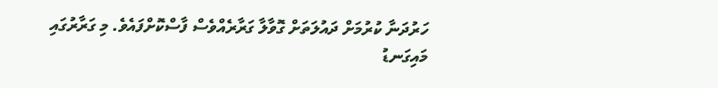ހަރުދަނާ ކުރުމަށް ދައުލަތަށް ގޮވާލާ ގަރާރެއްވެސް ފާސްކޮށްފައެވެ. މި ގަރާރުގައި މައިގަނޑު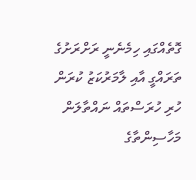ގޮތެއްގައި ހިމެނެނީ ރަށްރަށުގެ ތަރައްގީ އާއި ލާމަރުކަޒު ކުރަން ހުރި ހުރަސްތައް ނައްތާލަން މަހާސިންތާގެ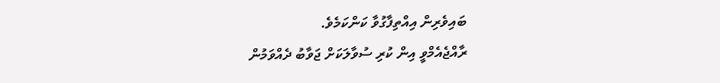ބައިވެރިން އިއްތިފާގުވާ ކަންކަމެވެ.
ރާއްޖެއެމްވީ އިން ކުރި ސުވާލަކަށް ޖަވާބު ދެއްވަމުން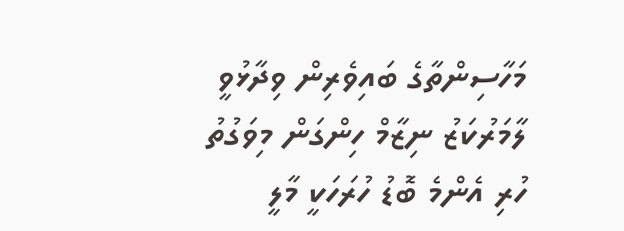މަހާސިންތާގެ ބައިވެރިން ވިދާޅުވީ ލާމަރުކަޒު ނިޒާމް ހިންގަން މިވަގުތު ހުރި އެންމެ ބޮޑު ހުރަހަކީ މާލީ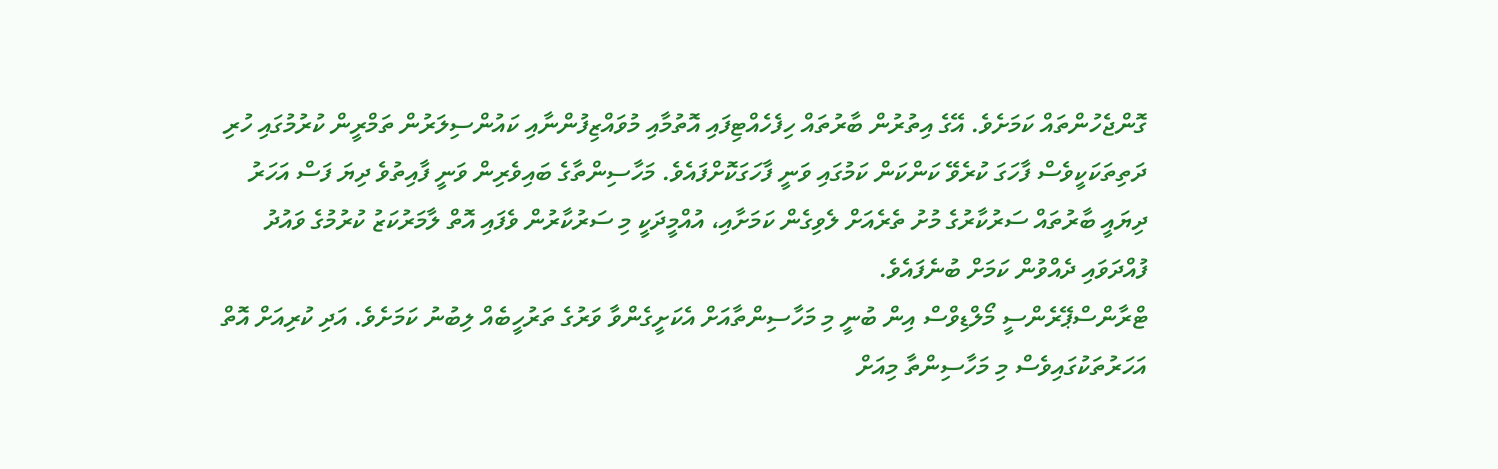ގޮންޖެހުންތައް ކަމަށެވެ. އޭގެ އިތުރުން ބާރުތައް ހިފެހެއްޓިފައި އޮތުމާއި މުވައްޒިފުންނާއި ކައުންސިލަރުން ތަމްރީން ކުރުމުގައި ހުރި ދަތިތަކަކީވެސް ފާހަގަ ކުރެވޭ ކަންކަން ކަމުގައި ވަނީ ފާހަގަކޮށްފައެވެ. މަހާސިންތާގެ ބައިވެރިން ވަނީ ފާއިތުވެ ދިޔަ ފަސް އަހަރު ދިޔައީ ބާރުތައް ސަރުކާރުގެ މުށު ތެރެއަށް ލެވިގެން ކަމަށާއި، އުއްމީދަކީ މި ސަރުކާރުން ވެފައި އޮތް ލާމަރުކަޒު ކުރުމުގެ ވައުދު ފުއްދަވައި ދެއްވުން ކަމަށް ބުނެފައެވެ.
ޓްރާންސްޕޭރެންސީ މޯލްޑިވްސް އިން ބުނީ މި މަހާސިންތާއަށް އެކަށީގެންވާ ވަރުގެ ތަރުހީބެއް ލިބުނު ކަމަށެވެ. އަދި ކުރިއަށް އޮތް އަހަރުތަކުގައިވެސް މި މަހާސިންތާ މިއަށް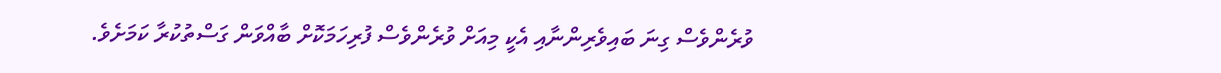ވުރެންވެސް ގިނަ ބައިވެރިންނާއި އެކީ މިއަށް ވުރެންވެސް ފުރިހަމަކޮށް ބާއްވަން ގަސްތުކުރާ ކަމަށެވެ.